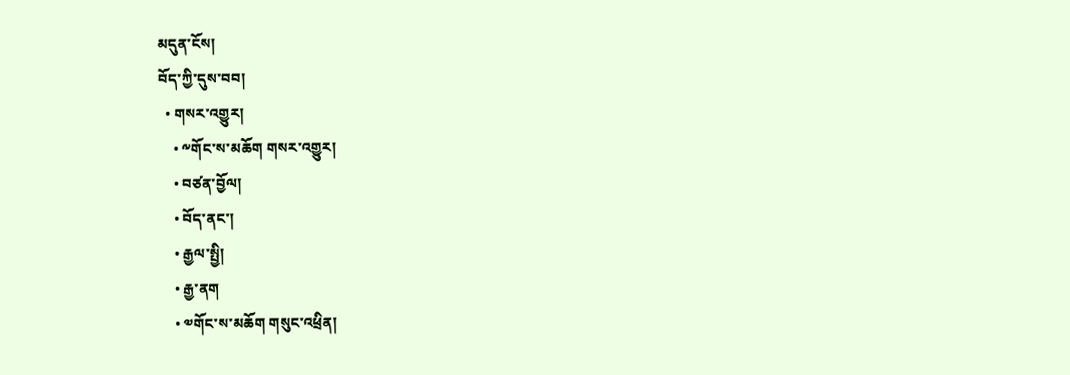མདུན་ངོས།
བོད་ཀྱི་དུས་བབ།
  • གསར་འགྱུར།
    • ༸གོང་ས་མཆོག གསར་འགྱུར།
    • བཙན་བྱོལ།
    • བོད་ནང་།
    • རྒྱལ་སྤྱི།
    • རྒྱ་ནག
    • ༧གོང་ས་མཆོག གསུང་འཕྲིན།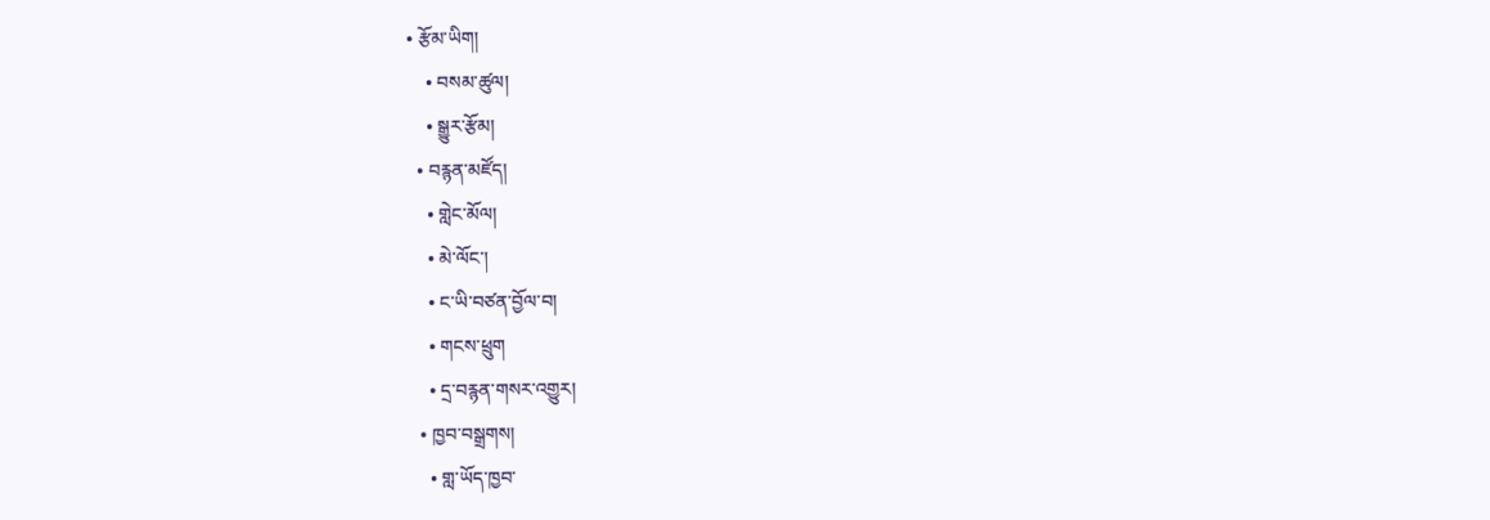• རྩོམ་ཡིག།
    • བསམ་ཚུལ།
    • སྒྱུར་རྩོམ།
  • བརྙན་མཛོད།
    • གླེང་མོལ།
    • མེ་ལོང་།
    • ང་ཡི་བཙན་བྱོལ་བ།
    • གངས་ཕྲུག
    • དྲ་བརྙན་གསར་འགྱུར།
  • ཁྱབ་བསྒྲགས།
    • གླ་ཡོད་ཁྱབ་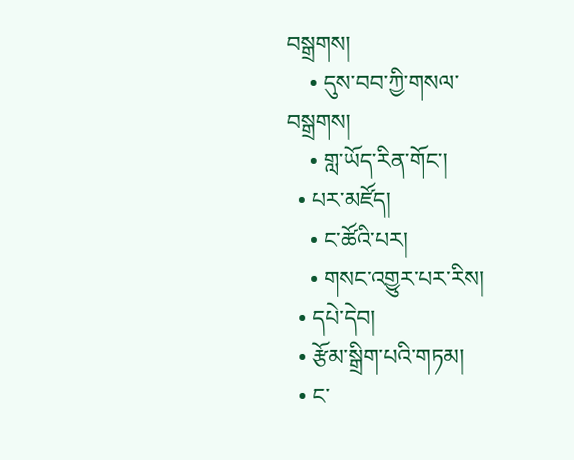བསྒྲགས།
    • དུས་བབ་ཀྱི་གསལ་བསྒྲགས།
    • གླ་ཡོད་རིན་གོང་།
  • པར་མཛོད།
    • ང་ཚོའི་པར།
    • གསང་འགྱུར་པར་རིས།
  • དཔེ་དེབ།
  • རྩོམ་སྒྲིག་པའི་གཏམ།
  • ང་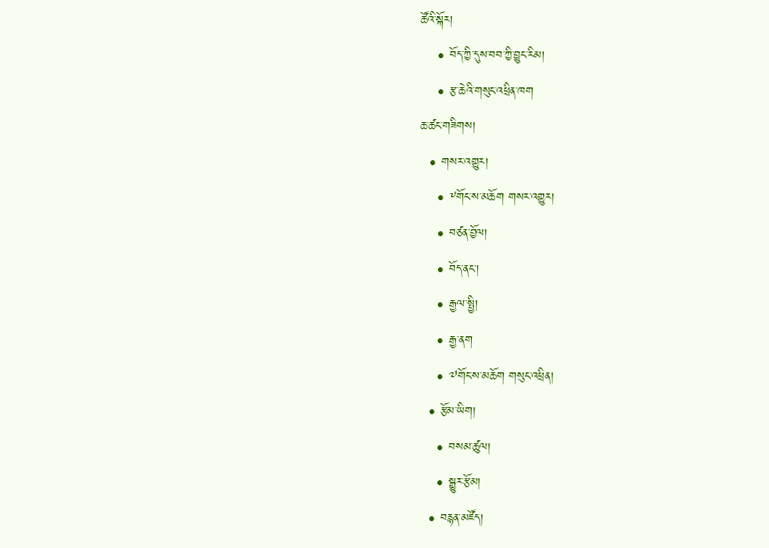ཚོའི་སྐོར།
    • བོད་ཀྱི་དུས་བབ་ཀྱི་བྱུང་རིམ།
    • རྩ་ཆེའི་གསུང་འཕྲིན་ཁག
ཆ་ཚང་གཟིགས།
  • གསར་འགྱུར།
    • ༸གོང་ས་མཆོག གསར་འགྱུར།
    • བཙན་བྱོལ།
    • བོད་ནང་།
    • རྒྱལ་སྤྱི།
    • རྒྱ་ནག
    • ༧གོང་ས་མཆོག གསུང་འཕྲིན།
  • རྩོམ་ཡིག།
    • བསམ་ཚུལ།
    • སྒྱུར་རྩོམ།
  • བརྙན་མཛོད།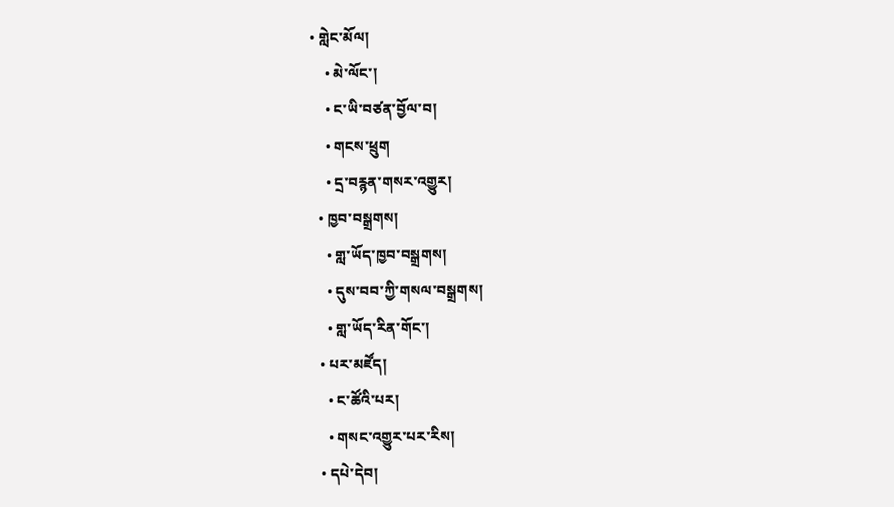• གླེང་མོལ།
    • མེ་ལོང་།
    • ང་ཡི་བཙན་བྱོལ་བ།
    • གངས་ཕྲུག
    • དྲ་བརྙན་གསར་འགྱུར།
  • ཁྱབ་བསྒྲགས།
    • གླ་ཡོད་ཁྱབ་བསྒྲགས།
    • དུས་བབ་ཀྱི་གསལ་བསྒྲགས།
    • གླ་ཡོད་རིན་གོང་།
  • པར་མཛོད།
    • ང་ཚོའི་པར།
    • གསང་འགྱུར་པར་རིས།
  • དཔེ་དེབ།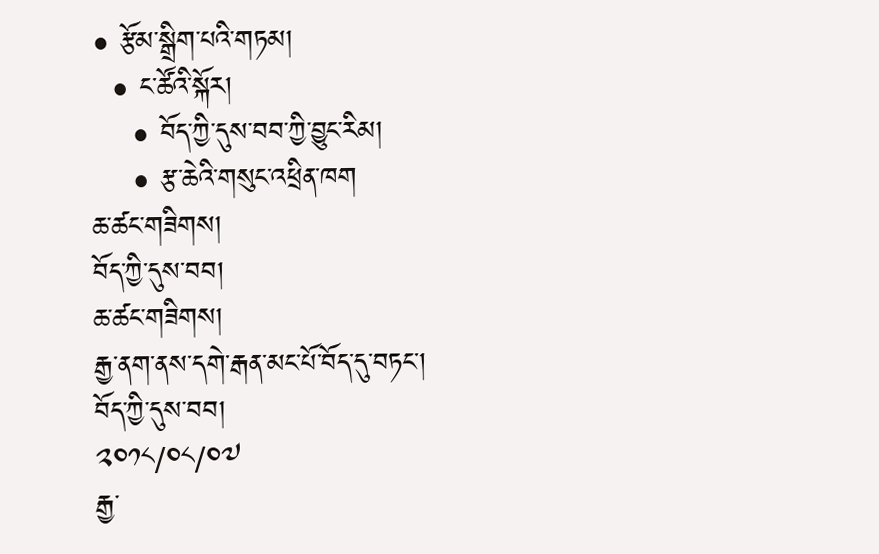• རྩོམ་སྒྲིག་པའི་གཏམ།
  • ང་ཚོའི་སྐོར།
    • བོད་ཀྱི་དུས་བབ་ཀྱི་བྱུང་རིམ།
    • རྩ་ཆེའི་གསུང་འཕྲིན་ཁག
ཆ་ཚང་གཟིགས།
བོད་ཀྱི་དུས་བབ།
ཆ་ཚང་གཟིགས།
རྒྱ་ནག་ནས་དགེ་རྒན་མང་པོ་བོད་དུ་བཏང་།
བོད་ཀྱི་དུས་བབ།
༢༠༡༨/༠༨/༠༧
རྒྱ་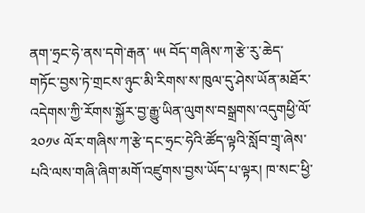ནག་ཧྲང་ཧེ་ནས་དགེ་རྒན་ ༥༥ བོད་གཞིས་ཀ་རྩེ་རུ་ཆེད་གཏོང་བྱས་ཏེ་གྲངས་ཉུང་མི་རིགས་ས་ཁུལ་དུ་ཤེས་ཡོན་མཐོར་འདེགས་ཀྱི་རོགས་སྐྱོར་བྱ་རྒྱུ་ཡིན་ལུགས་བསྒྲགས་འདུགཕྱི་ལོ་༢༠༡༦ ལོར་གཞིས་ཀ་རྩེ་དང་ཧྲང་ཧེའི་ཚོད་ལྟའི་སློབ་གྲྭ་ཞེས་པའི་ལས་གཞི་ཞིག་མགོ་འཛུགས་བྱས་ཡོད་པ་ལྟར། ཁ་སང་ཕྱི་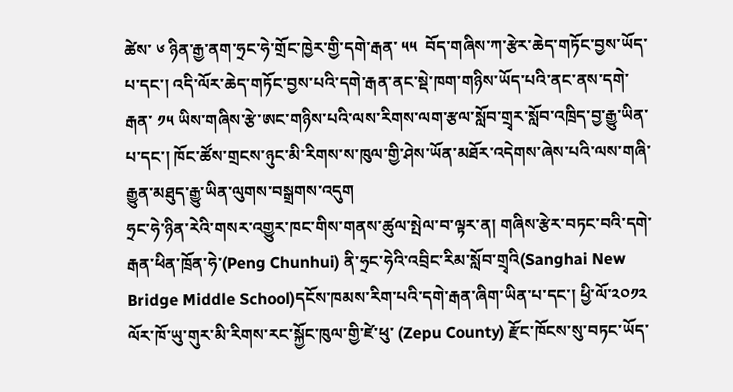ཚེས་ ༦ ཉིན་རྒྱ་ནག་ཧྲང་ཧེ་གྲོང་ཁྱེར་གྱི་དགེ་རྒན་ ༥༥  བོད་གཞིས་ཀ་རྩེར་ཆེད་གཏོང་བྱས་ཡོད་པ་དང་། འདི་ལོར་ཆེད་གཏོང་བྱས་པའི་དགེ་རྒན་ནང་སྡེ་ཁག་གཉིས་ཡོད་པའི་ནང་ནས་དགེ་རྒན་ ༡༥ ཡིས་གཞིས་རྩེ་ཨང་གཉིས་པའི་ལས་རིགས་ལག་རྩལ་སློབ་གྲྭར་སློབ་འཁྲིད་བྱ་རྒྱུ་ཡིན་པ་དང་། ཁོང་ཚོས་གྲངས་ཉུང་མི་རིགས་ས་ཁུལ་གྱི་ཤེས་ཡོན་མཐོར་འདེགས་ཞེས་པའི་ལས་གཞི་རྒྱུན་མཐུད་རྒྱུ་ཡིན་ལུགས་བསྒྲགས་འདུག
ཧྲང་ཧེ་ཉིན་རེའི་གསར་འགྱུར་ཁང་གིས་གནས་ཚུལ་སྤེལ་བ་ལྟར་ན། གཞིས་རྩེར་བཏང་བའི་དགེ་རྒན་ཕིན་ཁྲོན་ཧེ་(Peng Chunhui) ནི་ཧྲང་ཧེའི་འབྲིང་རིམ་སློབ་གྲྭའི(Sanghai New Bridge Middle School)དངོས་ཁམས་རིག་པའི་དགེ་རྒན་ཞིག་ཡིན་པ་དང་། ཕྱི་ལོ་༢༠༡༢ ལོར་ཁོ་ཡུ་གུར་མི་རིགས་རང་སྐྱོང་ཁུལ་གྱི་ཛེ་ཕུ་ (Zepu County) རྫོང་ཁོངས་སུ་བཏང་ཡོད་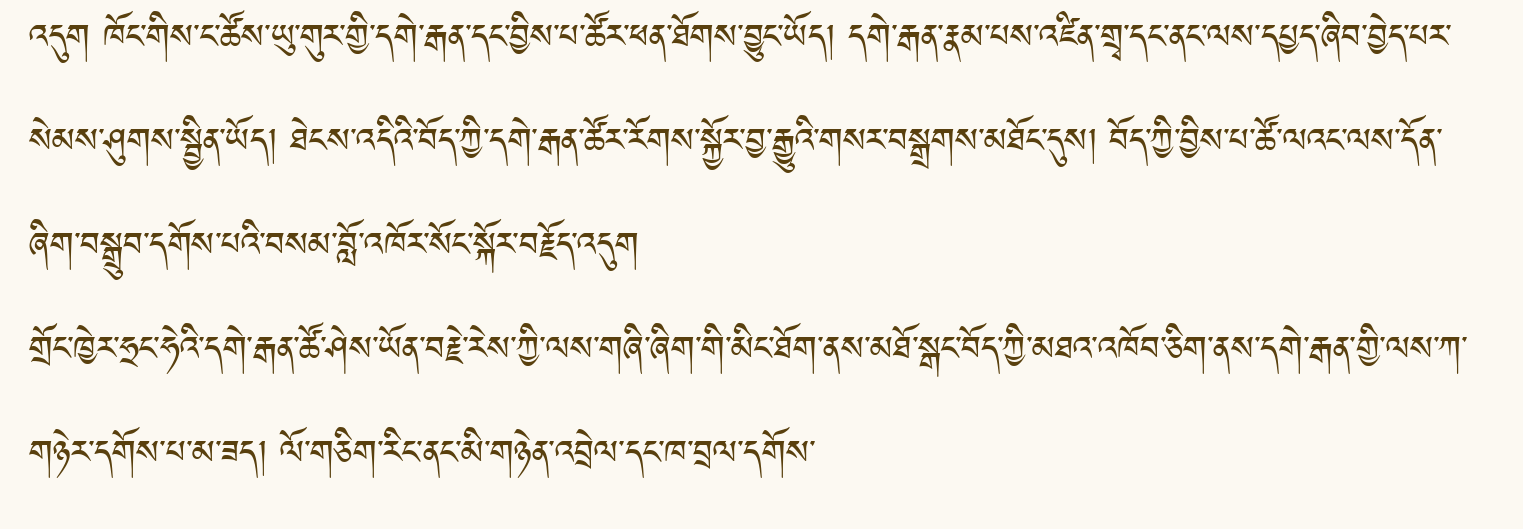འདུག ཁོང་གིས་ང་ཚོས་ཡུ་གུར་གྱི་དགེ་རྒན་དང་བྱིས་པ་ཚོར་ཕན་ཐོགས་བྱུང་ཡོད། དགེ་རྒན་རྣམ་པས་འཛིན་གྲྭ་དང་ནང་ལས་དཔྱད་ཞིབ་བྱེད་པར་སེམས་ཤུགས་སྦྱིན་ཡོད། ཐེངས་འདིའི་བོད་ཀྱི་དགེ་རྒན་ཚོར་རོགས་སྐྱོར་བྱ་རྒྱུའི་གསར་བསྒྲགས་མཐོང་དུས། བོད་ཀྱི་བྱིས་པ་ཚོ་ལའང་ལས་དོན་ཞིག་བསྒྲུབ་དགོས་པའི་བསམ་བློ་འཁོར་སོང་སྐོར་བརྗོད་འདུག
གྲོང་ཁྱེར་ཧྲང་ཧེའི་དགེ་རྒན་ཚོ་ཤེས་ཡོན་བརྗེ་རེས་ཀྱི་ལས་གཞི་ཞིག་གི་མིང་ཐོག་ནས་མཐོ་སྒང་བོད་ཀྱི་མཐའ་འཁོབ་ཅིག་ནས་དགེ་རྒན་གྱི་ལས་ཀ་གཉེར་དགོས་པ་མ་ཟད། ལོ་གཅིག་རིང་ནང་མི་གཉེན་འབྲེལ་དང་ཁ་བྲལ་དགོས་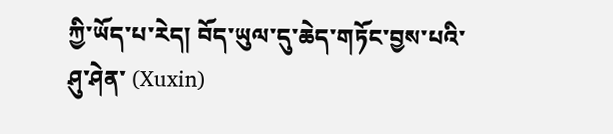ཀྱི་ཡོད་པ་རེད། བོད་ཡུལ་དུ་ཆེད་གཏོང་བྱས་པའི་ཤུ་ཤེན་ (Xuxin)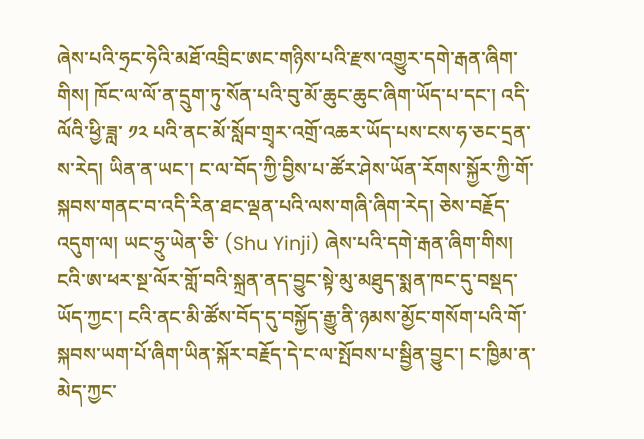ཞེས་པའི་ཧྲང་ཧེའི་མཐོ་འབྲིང་ཨང་གཉིས་པའི་རྫས་འགྱུར་དགེ་རྒན་ཞིག་གིས། ཁོང་ལ་ལོ་ན་དྲུག་ཏུ་སོན་པའི་བུ་མོ་ཆུང་ཆུང་ཞིག་ཡོད་པ་དང་། འདི་ལོའི་ཕྱི་ཟླ་ ༡༢ པའི་ནང་མོ་སློབ་གྲྭར་འགྲོ་འཆར་ཡོད་པས་ངས་ཧ་ཅང་དྲན་ས་རེད། ཡིན་ན་ཡང་། ང་ལ་བོད་ཀྱི་བྱིས་པ་ཚོར་ཤེས་ཡོན་རོགས་སྐྱོར་ཀྱི་གོ་སྐབས་གནང་བ་འདི་རིན་ཐང་ལྡན་པའི་ལས་གཞི་ཞིག་རེད། ཅེས་བརྗོད་འདུག་ལ། ཡང་ཧྲུ་ཡེན་ཅི་ (Shu Yinji) ཞེས་པའི་དགེ་རྒན་ཞིག་གིས། ངའི་ཨ་ཕར་སྔ་ལོར་གློ་བའི་སྐྲན་ནད་བྱུང་སྟེ་མུ་མཐུད་སྨན་ཁང་དུ་བསྡད་ཡོད་ཀྱང་། ངའི་ནང་མི་ཚོས་བོད་དུ་བསྐྱོད་རྒྱུ་ནི་ཉམས་མྱོང་གསོག་པའི་གོ་སྐབས་ཡག་པོ་ཞིག་ཡིན་སྐོར་བརྗོད་དེ་ང་ལ་སྤོབས་པ་སྦྱིན་བྱུང་། ང་ཁྱིམ་ན་མེད་ཀྱང་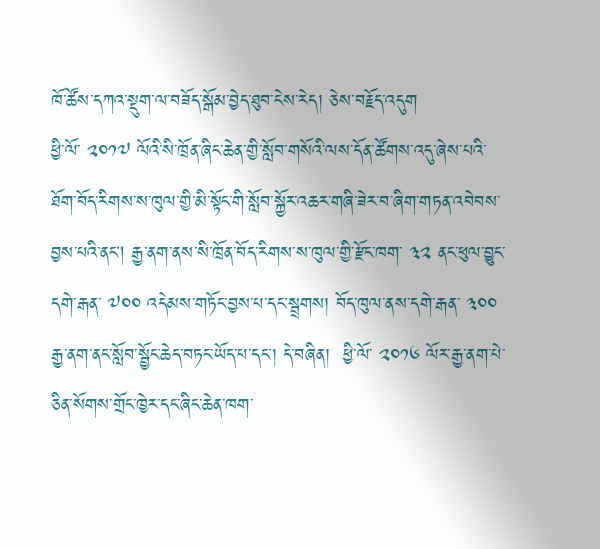ཁོ་ཚོས་དཀའ་སྡུག་ལ་བཟོད་སྒོམ་བྱེད་ཐུབ་ངེས་རེད། ཅེས་བརྗོད་འདུག
ཕྱི་ལོ་ ༢༠༡༧ ལོའི་སི་ཁྲོན་ཞིང་ཆེན་གྱི་སློབ་གསོའི་ལས་དོན་ཚོགས་འདུ་ཞེས་པའི་ཐོག་བོད་རིགས་ས་ཁུལ་གྱི་མི་སྟོང་གི་སློབ་སྐྱོར་འཆར་གཞི་ཟེར་བ་ཞིག་གཏན་འབེབས་བྱས་པའི་ནང། རྒྱ་ནག་ནས་སི་ཁྲོན་བོད་རིགས་ས་ཁུལ་གྱི་རྫོང་ཁག་ ༣༢ ནང་ཕུལ་བྱུང་དགེ་རྒན་ ༧༠༠ འདེམས་གཏོང་བྱས་པ་དང་སྦྲགས། བོད་ཁུལ་ནས་དགེ་རྒན་ ༣༠༠ རྒྱ་ནག་ནང་སློབ་སྦྱོང་ཆེད་བཏང་ཡོད་པ་དང་། དེ་བཞིན།  ཕྱི་ལོ་ ༢༠༡༦ ལོར་རྒྱ་ནག་པེ་ཅིན་སོགས་གྲོང་ཁྱེར་དང་ཞིང་ཆེན་ཁག་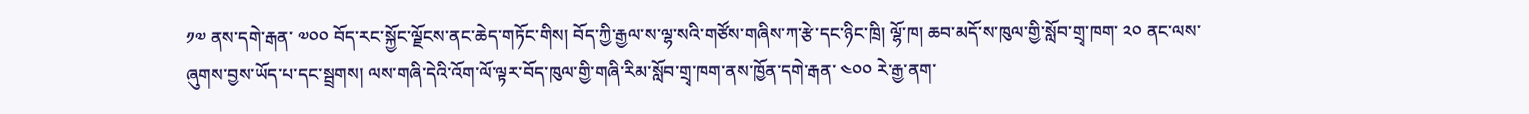༡༧ ནས་དགེ་རྒན་ ༧༠༠ བོད་རང་སྐྱོང་ལྗོངས་ནང་ཆེད་གཏོང་གིས། བོད་ཀྱི་རྒྱལ་ས་ལྷ་སའི་གཙོས་གཞིས་ཀ་རྩེ་དང་ཉིང་ཁྲི། ལྷོ་ཁ། ཆབ་མདོ་ས་ཁུལ་གྱི་སློབ་གྲྭ་ཁག་ ༢༠ ནང་ལས་ཞུགས་བྱས་ཡོད་པ་དང་སྦྲགས། ལས་གཞི་དེའི་འོག་ལོ་ལྟར་བོད་ཁུལ་གྱི་གཞི་རིམ་སློབ་གྲྭ་ཁག་ནས་ཁྱོན་དགེ་རྒན་ ༤༠༠ རེ་རྒྱ་ནག་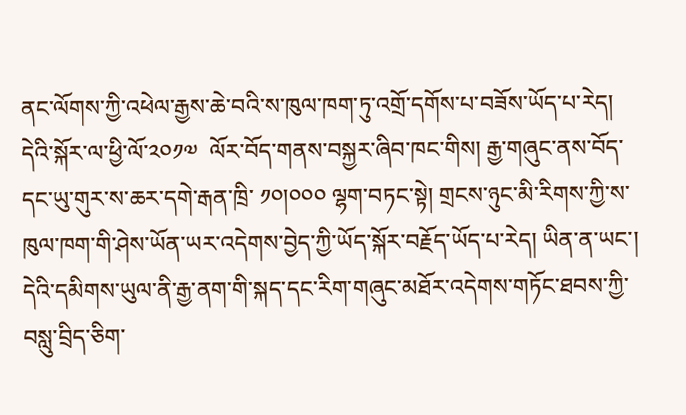ནང་ལོགས་ཀྱི་འཕེལ་རྒྱས་ཆེ་བའི་ས་ཁུལ་ཁག་ཏུ་འགྲོ་དགོས་པ་བཟོས་ཡོད་པ་རེད།
དེའི་སྐོར་ལ་ཕྱི་ལོ་༢༠༡༧  ལོར་བོད་གནས་བསྐྱར་ཞིབ་ཁང་གིས། རྒྱ་གཞུང་ནས་བོད་དང་ཡུ་གུར་ས་ཆར་དགེ་རྒན་ཁྲི་ ༡༠།༠༠༠ ལྷག་བཏང་སྟེ། གྲངས་ཉུང་མི་རིགས་ཀྱི་ས་ཁུལ་ཁག་གི་ཤེས་ཡོན་ཡར་འདེགས་བྱེད་ཀྱི་ཡོད་སྐོར་བརྗོད་ཡོད་པ་རེད། ཡིན་ན་ཡང་། དེའི་དམིགས་ཡུལ་ནི་རྒྱ་ནག་གི་སྐད་དང་རིག་གཞུང་མཐོར་འདེགས་གཏོང་ཐབས་ཀྱི་བསླུ་བྲིད་ཅིག་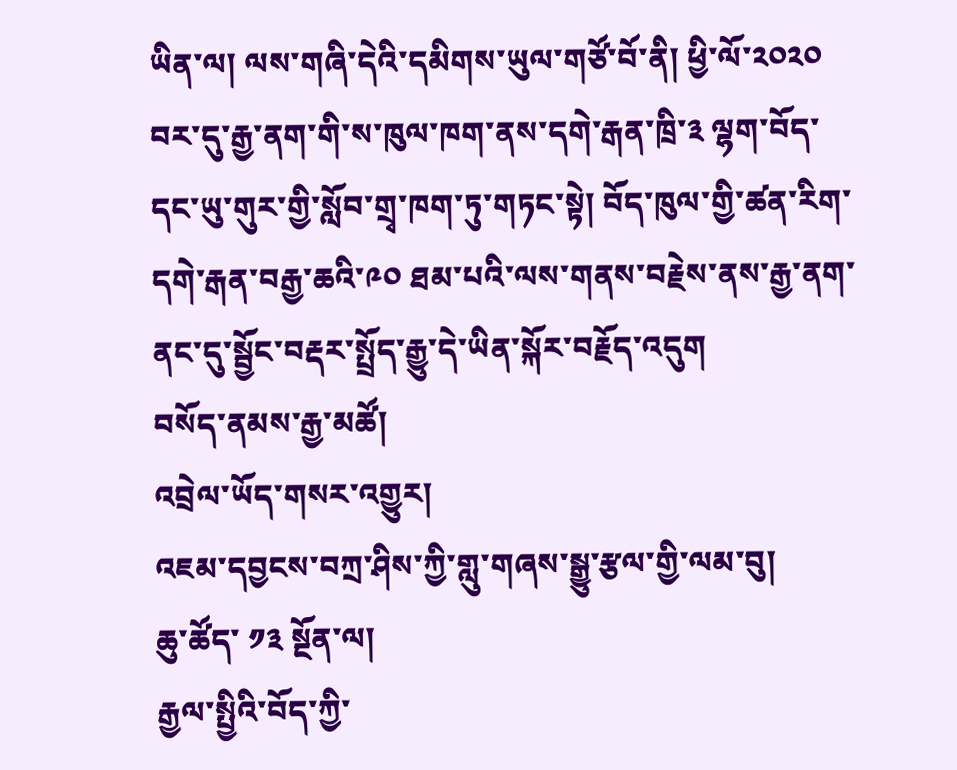ཡིན་ལ། ལས་གཞི་དེའི་དམིགས་ཡུལ་གཙོ་བོ་ནི། ཕྱི་ལོ་༢༠༢༠ བར་དུ་རྒྱ་ནག་གི་ས་ཁུལ་ཁག་ནས་དགེ་རྒན་ཁྲི་༣ ལྷག་བོད་དང་ཡུ་གུར་གྱི་སློབ་གྲྭ་ཁག་ཏུ་གཏང་སྟེ། བོད་ཁུལ་གྱི་ཚན་རིག་དགེ་རྒན་བརྒྱ་ཆའི་༩༠ ཐམ་པའི་ལས་གནས་བརྗེས་ནས་རྒྱ་ནག་ནང་དུ་སྦྱོང་བརྡར་སྤྲོད་རྒྱུ་དེ་ཡིན་སྐོར་བརྗོད་འདུག
བསོད་ནམས་རྒྱ་མཚོ།
འབྲེལ་ཡོད་གསར་འགྱུར།
འཇམ་དབྱངས་བཀྲ་ཤིས་ཀྱི་གླུ་གཞས་སྒྱུ་རྩལ་གྱི་ལམ་བུ།
ཆུ་ཚོད་ ༡༣ སྔོན་ལ།
རྒྱལ་སྤྱིའི་བོད་ཀྱི་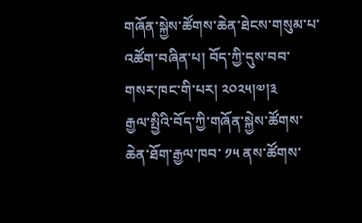གཞོན་སྐྱེས་ཚོགས་ཆེན་ཐེངས་གསུམ་པ་འཚོག་བཞིན་པ། བོད་ཀྱི་དུས་བབ་གསར་ཁང་གི་པར། ༢༠༢༥།༧།༣
རྒྱལ་སྤྱིའི་བོད་ཀྱི་གཞོན་སྐྱེས་ཚོགས་ཆེན་ཐོག་རྒྱལ་ཁབ་ ༡༥ ནས་ཚོགས་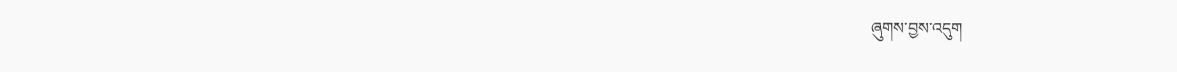ཞུགས་བྱས་འདུག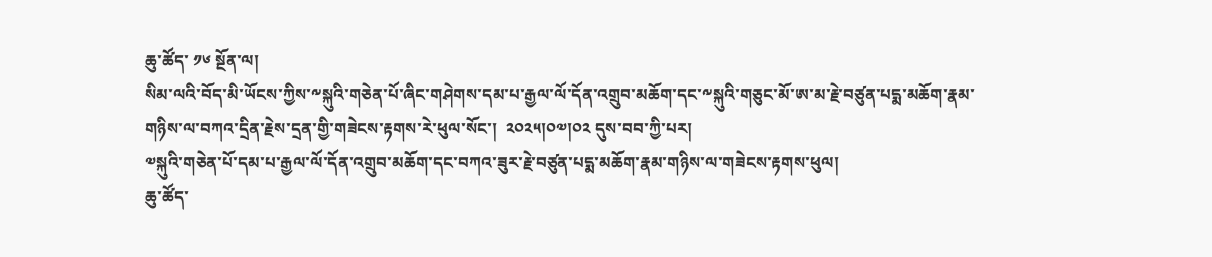ཆུ་ཚོད་ ༡༦ སྔོན་ལ།
སིམ་ལའི་བོད་མི་ཡོངས་ཀྱིས་༸སྐུའི་གཅེན་པོ་ཞིང་གཤེགས་དམ་པ་རྒྱལ་ལོ་དོན་འགྲུབ་མཆོག་དང་༸སྐུའི་གཅུང་མོ་ཨ་མ་རྗེ་བཙུན་པདྨ་མཆོག་རྣམ་གཉིས་ལ་བཀའ་དྲིན་རྗེས་དྲན་གྱི་གཟེངས་རྟགས་རེ་ཕུལ་སོང་།  ༢༠༢༥།༠༧།༠༢ དུས་བབ་ཀྱི་པར།
༧སྐུའི་གཅེན་པོ་དམ་པ་རྒྱལ་ལོ་དོན་འགྲུབ་མཆོག་དང་བཀའ་ཟུར་རྗེ་བཙུན་པདྨ་མཆོག་རྣམ་གཉིས་ལ་གཟེངས་རྟགས་ཕུལ།
ཆུ་ཚོད་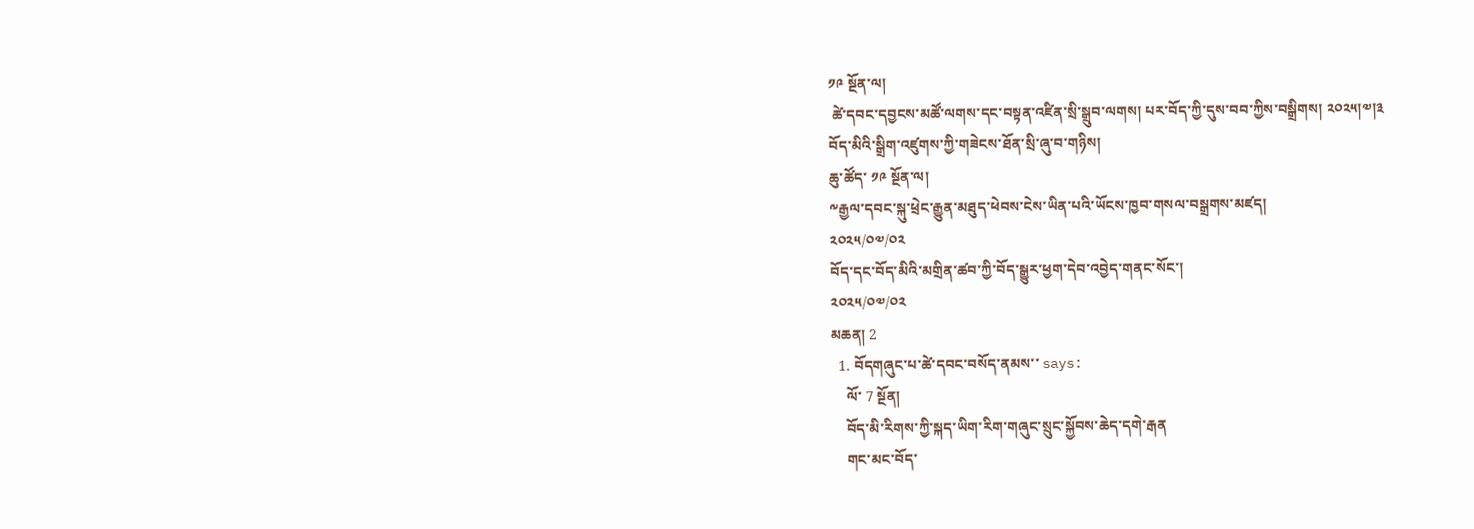༡༩ སྔོན་ལ།
 ཚེ་དབང་དབྱངས་མཚོ་ལགས་དང་བསྟན་འཛིན་སྲི་སྒྲུབ་ལགས། པར་བོད་ཀྱི་དུས་བབ་ཀྱིས་བསྒྲིགས། ༢༠༢༥།༧།༣
བོད་མིའི་སྒྲིག་འཛུགས་ཀྱི་གཟེངས་ཐོན་སྲི་ཞུ་བ་གཉིས།
ཆུ་ཚོད་ ༡༩ སྔོན་ལ།
༸རྒྱལ་དབང་སྐུ་ཕྲེང་རྒྱུན་མཐུད་ཕེབས་ངེས་ཡིན་པའི་ཡོངས་ཁྱབ་གསལ་བསྒྲགས་མཛད།
༢༠༢༥/༠༧/༠༢
བོད་དང་བོད་མིའི་མགྲིན་ཚབ་ཀྱི་བོད་སྒྱུར་ཕྱག་དེབ་འབྱེད་གནང་སོང་།
༢༠༢༥/༠༧/༠༢
མཆན། 2
  1. བོདགཞུང་པ་ཚེ་དབང་བསོད་ནམས་་ says:
    ལོ་ 7 སྔོན།
    བོད་མི་རིགས་ཀྱི་སྐད་ཡིག་རིག་གཞུང་སྲུང་སྐྱོབས་ཆེད་དགེ་རྒན
    གང་མང་བོད་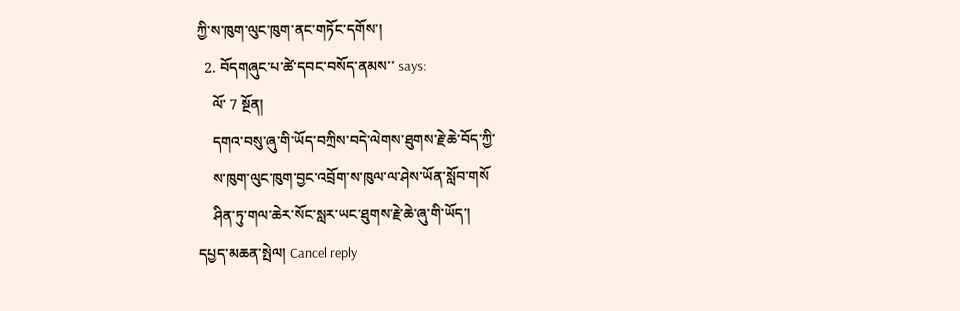ཀྱི་ས་ཁུག་ལུང་ཁུག་ནང་གཏོང་དགོས་།
  2. བོདགཞུང་པ་ཚེ་དབང་བསོད་ནམས་་ says:
    ལོ་ 7 སྔོན།
    དགའ་བསུ་ཞུ་གི་ཡོད་བཀྲིས་བདེ་ལེགས་ཐུགས་རྗེ་ཆེ་བོད་ཀྱི་
    ས་ཁུག་ལུང་ཁུག་བྱང་འབྲོག་ས་ཁུལ་ལ་ཤེས་ཡོན་སློབ་གསོ
    ཤིན་ཏུ་གལ་ཆེར་སོང་སླར་ཡང་ཐུགས་རྗེ་ཆེ་ཞུ་གི་ཡོད་།
དཔྱད་མཆན་སྤེལ། Cancel reply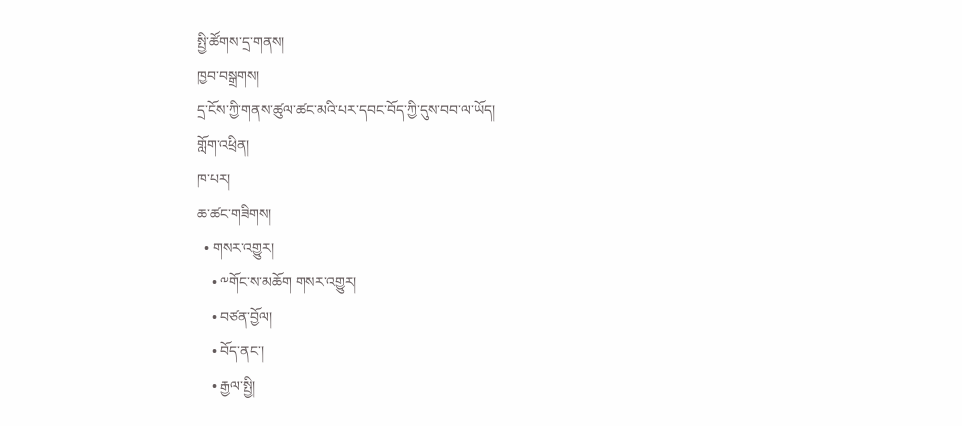སྤྱི་ཚོགས་དྲ་གནས།
ཁྱབ་བསྒྲགས།
དྲ་ངོས་ཀྱི་གནས་ཚུལ་ཚང་མའི་པར་དབང་བོད་ཀྱི་དུས་བབ་ལ་ཡོད།
གློག་འཕྲིན།
ཁ་པར།
ཆ་ཚང་གཟིགས།
  • གསར་འགྱུར།
    • ༸གོང་ས་མཆོག གསར་འགྱུར།
    • བཙན་བྱོལ།
    • བོད་ནང་།
    • རྒྱལ་སྤྱི།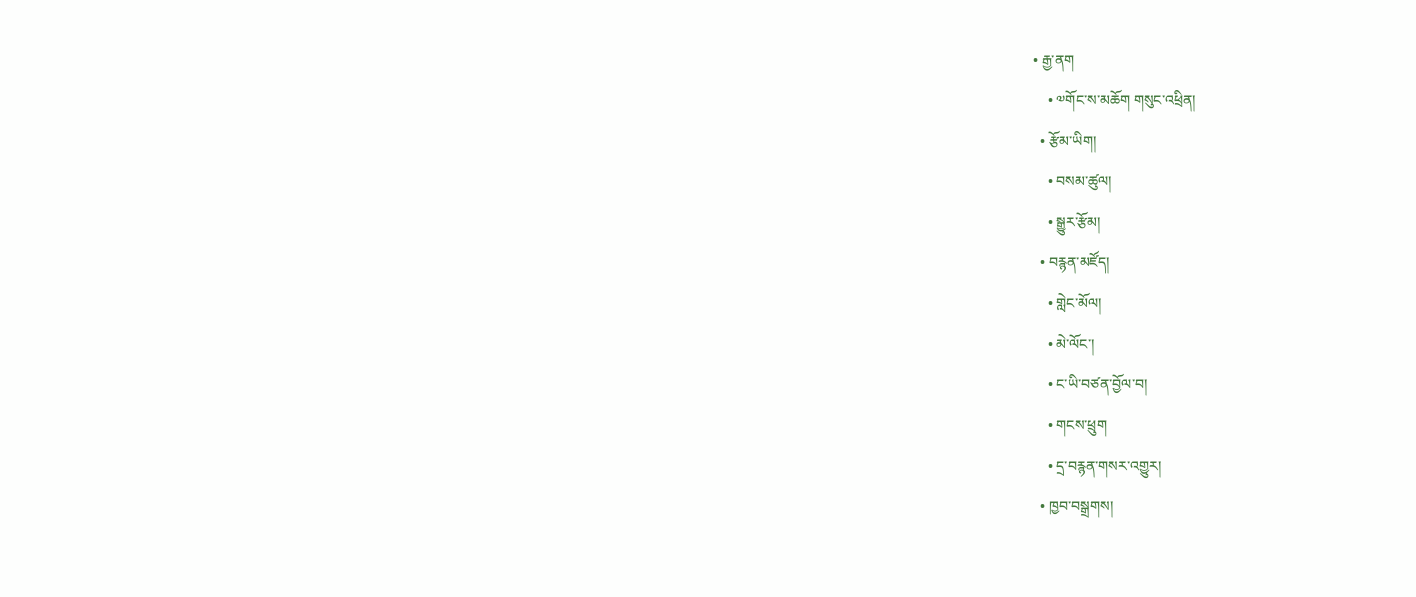• རྒྱ་ནག
    • ༧གོང་ས་མཆོག གསུང་འཕྲིན།
  • རྩོམ་ཡིག།
    • བསམ་ཚུལ།
    • སྒྱུར་རྩོམ།
  • བརྙན་མཛོད།
    • གླེང་མོལ།
    • མེ་ལོང་།
    • ང་ཡི་བཙན་བྱོལ་བ།
    • གངས་ཕྲུག
    • དྲ་བརྙན་གསར་འགྱུར།
  • ཁྱབ་བསྒྲགས།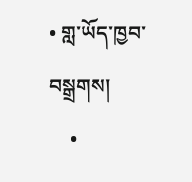• གླ་ཡོད་ཁྱབ་བསྒྲགས།
    •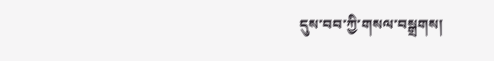དུས་བབ་ཀྱི་གསལ་བསྒྲགས།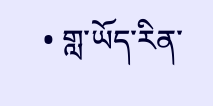• གླ་ཡོད་རིན་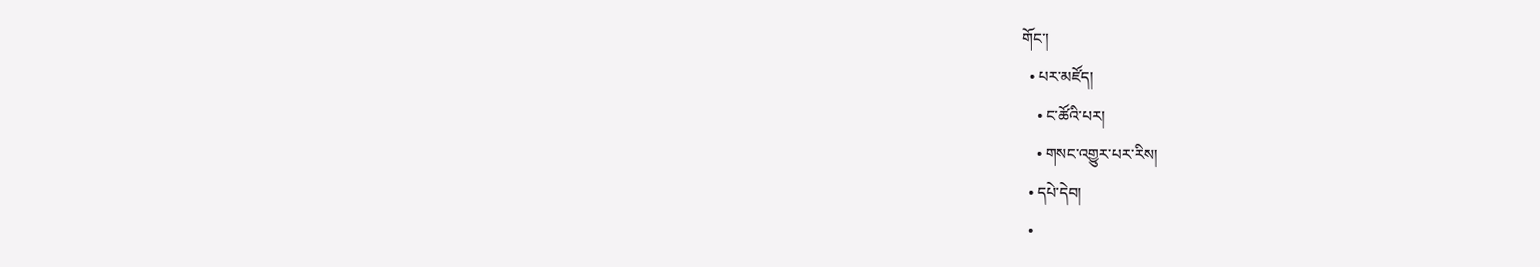གོང་།
  • པར་མཛོད།
    • ང་ཚོའི་པར།
    • གསང་འགྱུར་པར་རིས།
  • དཔེ་དེབ།
  •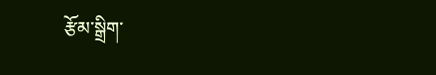རྩོམ་སྒྲིག་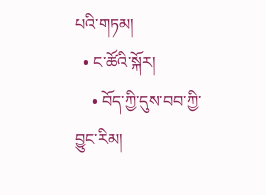པའི་གཏམ།
  • ང་ཚོའི་སྐོར།
    • བོད་ཀྱི་དུས་བབ་ཀྱི་བྱུང་རིམ།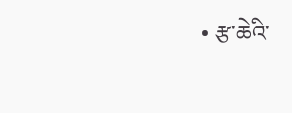• རྩ་ཆེའི་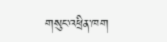གསུང་འཕྲིན་ཁག